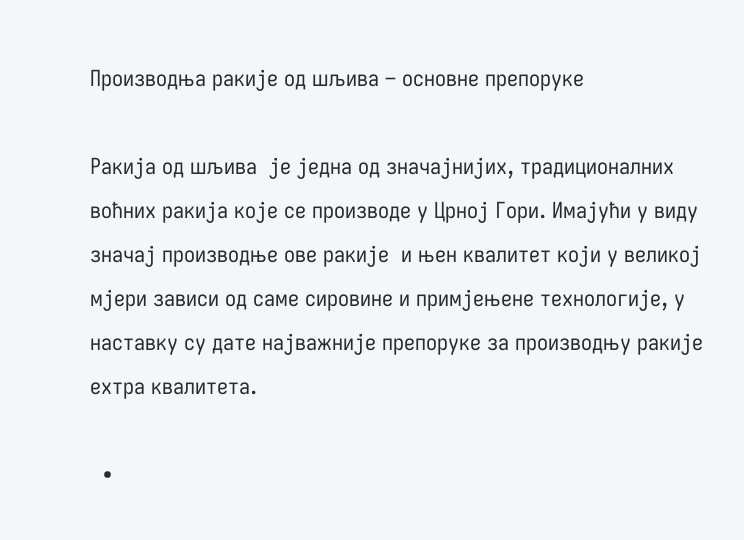Производња ракије од шљива – основне препоруке

Ракија од шљива  је једна од значајнијих, традиционалних воћних ракија које се производе у Црној Гори. Имајући у виду значај производње ове ракије  и њен квалитет који у великој мјери зависи од саме сировине и примјењене технологије, у наставку су дате најважније препоруке за производњу ракије еxтра квалитета.

  •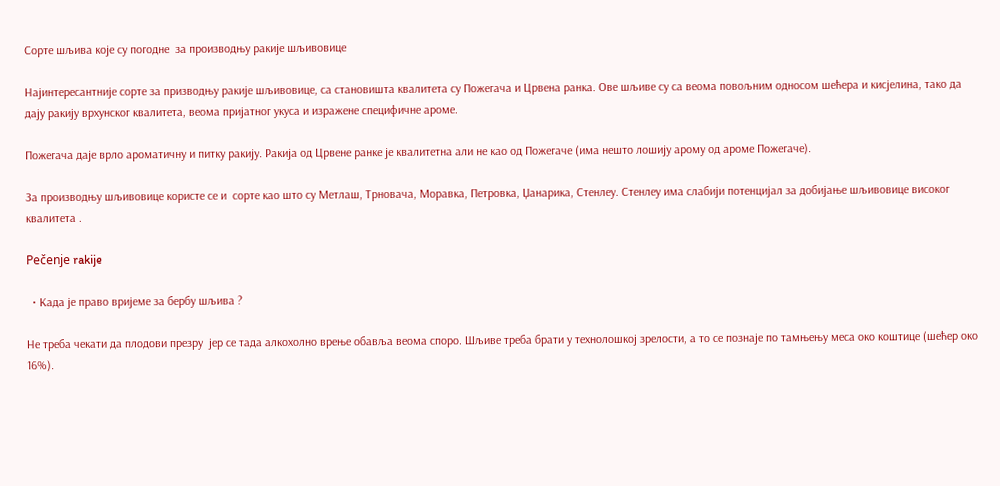Сорте шљива које су погодне  за производњу ракије шљивовице

Најинтересантније сорте за призводњу ракије шљивовице, са становишта квалитета су Пожегача и Црвена ранка. Ове шљиве су са веома повољним односом шећера и кисјелина, тако да дају ракију врхунског квалитета, веома пријатног укуса и изражене специфичне ароме.

Пожегача даје врло ароматичну и питку ракију. Ракија од Црвене ранке је квалитетна али не као од Пожегаче (има нешто лошију арому од ароме Пожегаче).

За производњу шљивовице користе се и  сорте као што су Метлаш, Трновача, Моравка, Петровка, Џанарика, Стенлеy. Стенлеy има слабији потенцијал за добијање шљивовице високог  квалитета .

Pečenje rakije

  • Када је право вријеме за бербу шљива ?

Не треба чекати да плодови презру  јер се тада алкохолно врење обавља веома споро. Шљиве треба брати у технолошкој зрелости, а то се познаје по тамњењу меса око коштице (шећер око 16%).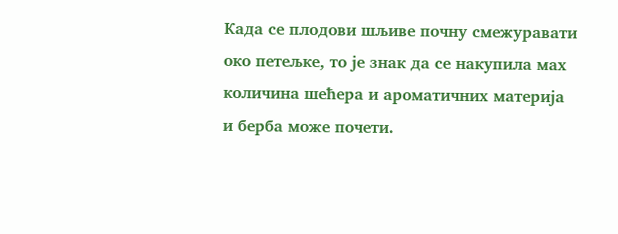Када се плодови шљиве почну смежуравати око петељке, то је знак да се накупила маx количина шећера и ароматичних материја и берба може почети.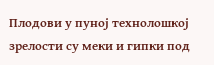Плодови у пуној технолошкој зрелости су меки и гипки под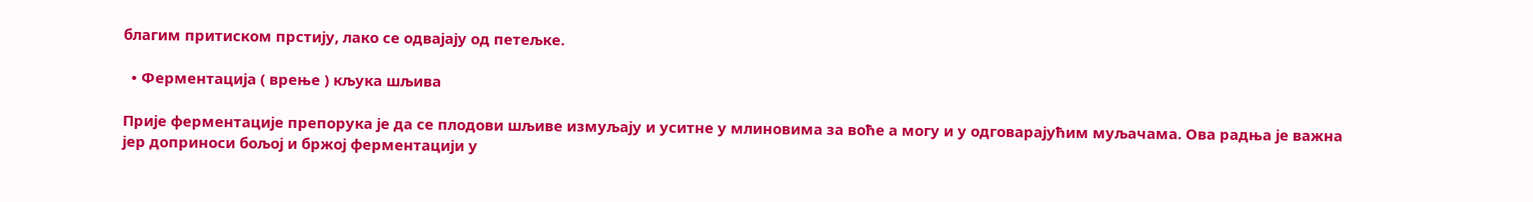благим притиском прстију, лако се одвајају од петељке.

  • Ферментација ( врење ) кљука шљива

Прије ферментације препорука је да се плодови шљиве измуљају и уситне у млиновима за воће а могу и у одговарајућим муљачама. Ова радња је важна јер доприноси бољој и бржој ферментацији у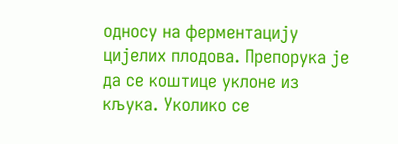односу на ферментацију цијелих плодова. Препорука је да се коштице уклоне из кљука. Уколико се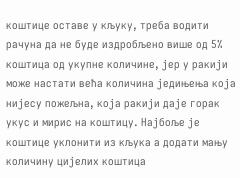коштице оставе у кљуку, треба водити рачуна да не буде издробљено више од 5% коштица од укупне количине, јер у ракији може настати већа количина једињења која нијесу пожељна, која ракији даје горак укус и мирис на коштицу. Најбоље је коштице уклонити из кљука а додати мању количину цијелих коштица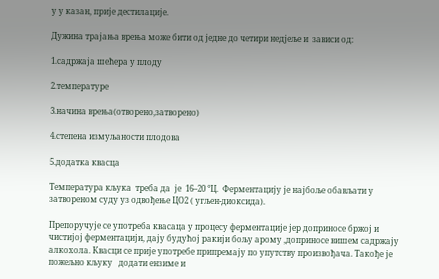у у казан, прије дестилације.

Дужина трајања врења може бити од једне до четири недјеље и  зависи од:

1.садржаја шећера у плоду

2.температуре

3.начина врења(отворено,затворено)

4.степена измуљаности плодова

5.додатка квасца

Температура кљука  треба да  је  16–20 °Ц.  Ферментацију је најбоље обављати у затвореном суду уз одвођење ЦО2 ( угљен-диоксида).

Препоручује се употреба квасаца у процесу ферментације јер доприносе бржој и чистијој ферментацији, дају будућој ракији бољу арому ,доприносе вишем садржају алкохола. Квасци се прије употребе припремају по упутству произвођача. Такође је пожељно кљуку   додати ензиме и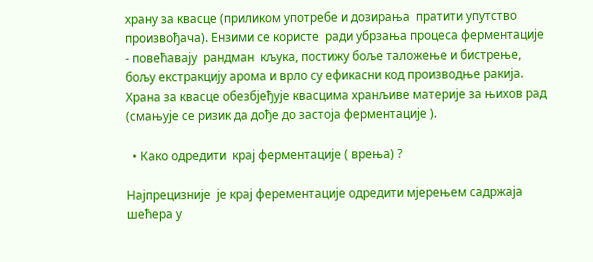храну за квасце (приликом употребе и дозирања  пратити упутство произвођача). Ензими се користе  ради убрзања процеса ферментације - повећавају  рандман  кљука, постижу боље таложење и бистрење, бољу екстракцију арома и врло су ефикасни код производње ракија. Храна за квасце обезбјеђује квасцима хранљиве материје за њихов рад (смањује се ризик да дође до застоја ферментације ).

  • Како одредити  крај ферментације ( врења) ?

Најпрецизније  је крај ферементације одредити мјерењем садржаја шећера у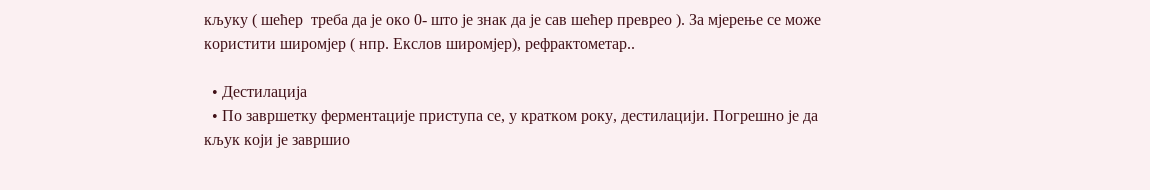кљуку ( шећер  треба да је око 0- што је знак да је сав шећер преврео ). За мјерење се може користити широмјер ( нпр. Екслов широмјер), рефрактометар..

  • Дестилација
  • По завршетку ферментације приступа се, у кратком року, дестилацији. Погрешно је да кљук који је завршио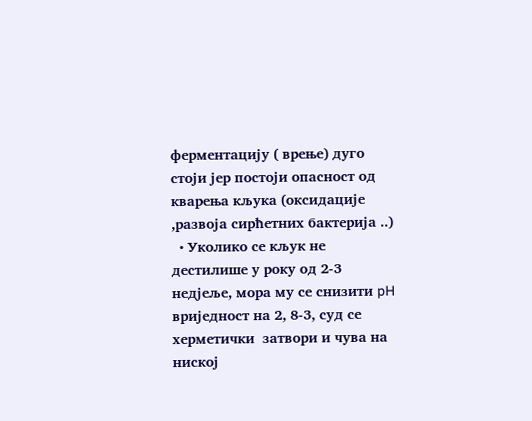ферментацију ( врење) дуго стоји јер постоји опасност од кварења кљука (оксидације ,развоја сирћетних бактерија ..)
  • Уколико се кљук не дестилише у року од 2-3 недјеље, мора му се снизити pH вриједност на 2, 8-3, суд се херметички  затвори и чува на ниској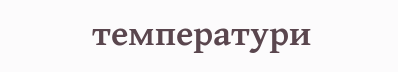температури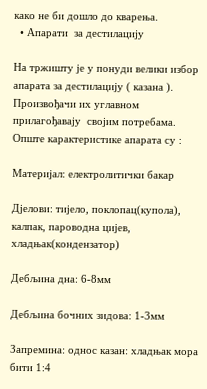како не би дошло до кварења.
  • Апарати  за дестилацију

На тржишту је у понуди велики избор апарата за дестилацију ( казана ). Произвођачи их углавном  прилагођавају  својим потребама. Опште карактеристике апарата су :

Материјал: електролитички бакар

Дјелови: тијело, поклопац(купола), калпак, пароводна цијев, хладњак(кондензатор)

Дебљина дна: 6-8мм

Дебљина бочних зидова: 1-3мм

Запремина: однос казан: хладњак мора бити 1:4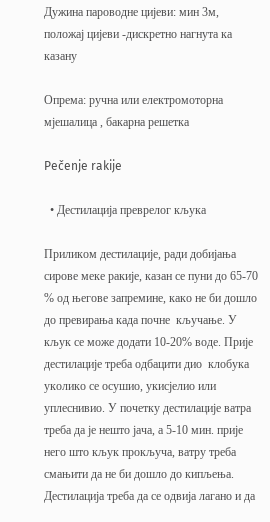Дужина пароводне цијеви: мин 3м, положај цијеви -дискретно нагнута ка казану

Опрема: ручна или електромоторна мјешалица , бакарна решетка

Pečenje rakije

  • Дестилација преврелог кљука

Приликом дестилације, ради добијања сирове меке ракије, казан се пуни до 65-70 % од његове запремине, како не би дошло до превирања када почне  кључање. У кљук се може додати 10-20% воде. Прије дестилације треба одбацити дио  клобука уколико се осушио, укисјелио или уплеснивио. У почетку дестилације ватра треба да је нешто јача, а 5-10 мин. прије него што кљук прокључа, ватру треба  смањити да не би дошло до кипљења. Дестилација треба да се одвија лагано и да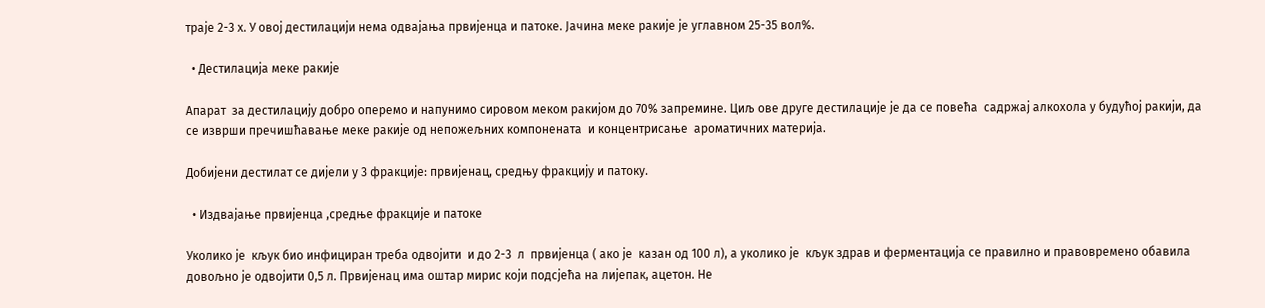траје 2-3 х. У овој дестилацији нема одвајања првијенца и патоке. Јачина меке ракије је углавном 25-35 вол%.

  • Дестилација меке ракије

Апарат  за дестилацију добро оперемо и напунимо сировом меком ракијом до 70% запремине. Циљ ове друге дестилације је да се повећа  садржај алкохола у будућој ракији, да се изврши пречишћавање меке ракије од непожељних компонената  и концентрисање  ароматичних материја.

Добијени дестилат се дијели у 3 фракције: првијенац, средњу фракцију и патоку.

  • Издвајање првијенца ,средње фракције и патоке

Уколико је  кљук био инфициран треба одвојити  и до 2-3  л  првијенца ( ако је  казан од 100 л), а уколико је  кљук здрав и ферментација се правилно и правовремено обавила довољно је одвојити 0,5 л. Првијенац има оштар мирис који подсјећа на лијепак, ацетон. Не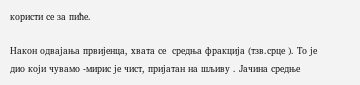користи се за пиће.

Након одвајања првијенца, хвата се  средња фракција (тзв.срце ). То је дио који чувамо -мирис је чист, пријатан на шљиву . Јачина средње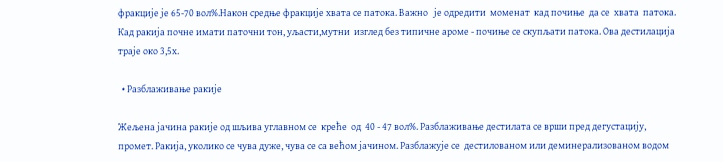фракције је 65-70 вол%.Након средње фракције хвата се патока. Важно   је одредити  моменат  кад почиње  да се  хвата  патока. Кад ракија почне имати паточни тон, уљасти,мутни  изглед без типичне ароме - почиње се скупљати патока. Ова дестилација траје око 3,5х.

  • Разблаживање ракије

Жељена јачина ракије од шљива углавном се  креће  од  40 - 47 вол%. Разблаживање дестилата се врши пред дегустацију, промет. Ракија, уколико се чува дуже, чува се са већом јачином. Разблажује се  дестилованом или деминерализованом водом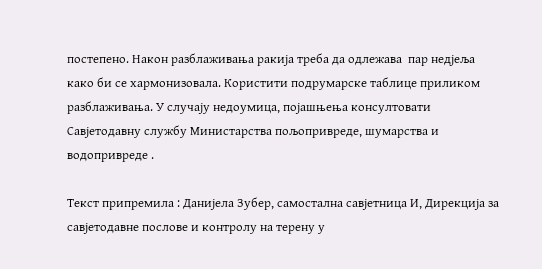постепено. Након разблаживања ракија треба да одлежава  пар недјеља како би се хармонизовала. Користити подрумарске таблице приликом разблаживања. У случају недоумица, појашњења консултовати Савјетодавну службу Министарства пољопривреде, шумарства и водопривреде .

Текст припремила : Данијела Зубер, самостална савјетница И, Дирекција за савјетодавне послове и контролу на терену у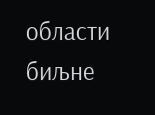области биљне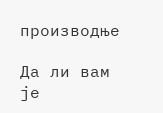производње

Да ли вам је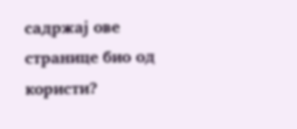садржај ове странице био од користи?